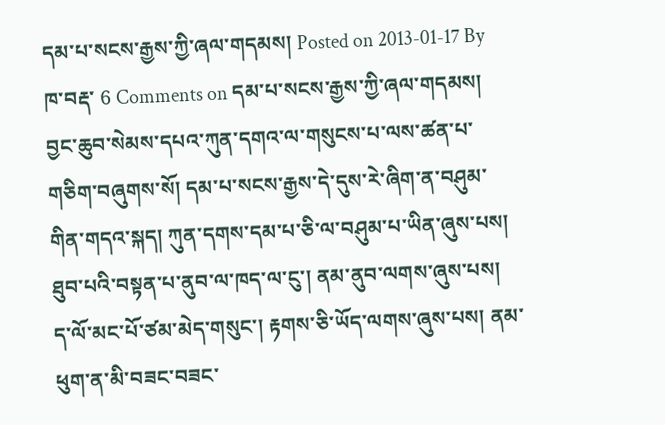དམ་པ་སངས་རྒྱས་ཀྱི་ཞལ་གདམས། Posted on 2013-01-17 By ཁ་བརྡ་ 6 Comments on དམ་པ་སངས་རྒྱས་ཀྱི་ཞལ་གདམས། བྱང་ཆུབ་སེམས་དཔའ་ཀུན་དགའ་ལ་གསུངས་པ་ལས་ཚན་པ་གཅིག་བཞུགས་སོ། དམ་པ་སངས་རྒྱས་དེ་དུས་རེ་ཞིག་ན་བཤུམ་གིན་གདའ་སྐད། ཀུན་དགས་དམ་པ་ཅི་ལ་བཤུམ་པ་ཡིན་ཞུས་པས། ཐུབ་པའི་བསྟན་པ་ནུབ་ལ་ཁད་ལ་ངུ་། ནམ་ནུབ་ལགས་ཞུས་པས། ད་ལོ་མང་པོ་ཙམ་མེད་གསུང་། རྟགས་ཅི་ཡོད་ལགས་ཞུས་པས། ནམ་ཕུག་ན་མི་བཟང་བཟང་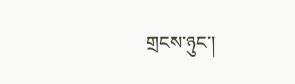གྲངས་ཉུང་།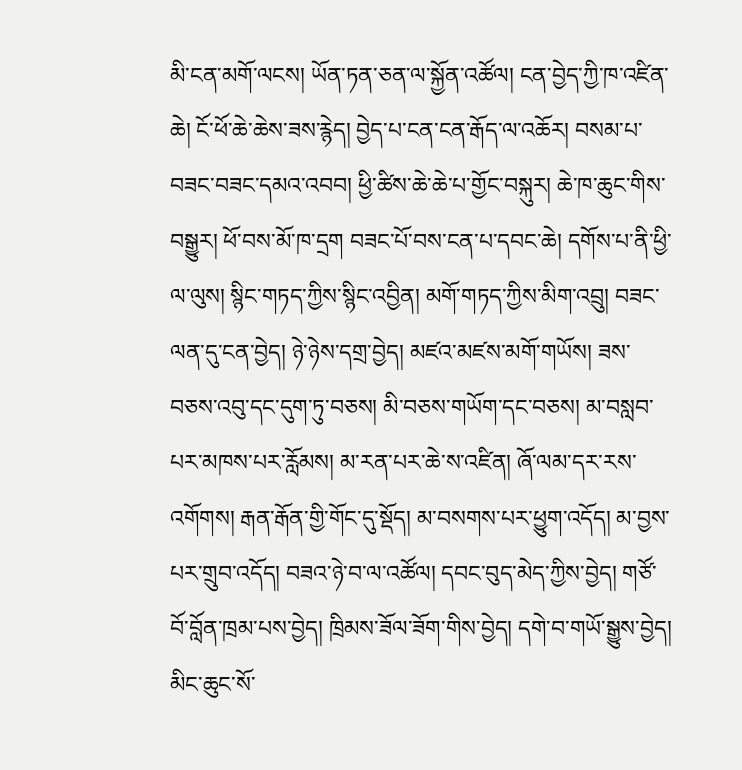མི་ངན་མགོ་ལངས། ཡོན་ཏན་ཅན་ལ་སྐྱོན་འཚོལ། ངན་བྱེད་ཀྱི་ཁ་འཛིན་ཆེ། ངོ་ཕོ་ཆེ་ཆེས་ཟས་རྙེད། བྱེད་པ་ངན་ངན་རྒོད་ལ་འཆོར། བསམ་པ་བཟང་བཟང་དམའ་འབབ། ཕྱི་ཚིས་ཆེ་ཆེ་པ་གྱོང་བསྐུར། ཆེ་ཁ་ཆུང་གིས་བསྒྱུར། ཕོ་བས་མོ་ཁ་དྲག བཟང་པོ་བས་ངན་པ་དབང་ཆེ། དགོས་པ་ནི་ཕྱི་ལ་ལུས། སྙིང་གཏད་ཀྱིས་སྙིང་འབྱིན། མགོ་གཏད་ཀྱིས་མིག་འབྲུ། བཟང་ལན་དུ་ངན་བྱེད། ཉེ་ཉེས་དགྲ་བྱེད། མཛའ་མཛས་མགོ་གཡོས། ཟས་བཅས་འབུ་དང་དུག་ཏུ་བཅས། མི་བཅས་གཡོག་དང་བཅས། མ་བསླབ་པར་མཁས་པར་རློམས། མ་རན་པར་ཆེ་ས་འཛིན། ཞོ་ལམ་དར་རས་འགོགས། རྒན་རྒོན་གྱི་གོང་དུ་སྡོད། མ་བསགས་པར་ཕྱུག་འདོད། མ་བྱས་པར་གྲུབ་འདོད། བཟའ་ཉེ་བ་ལ་འཚོལ། དབང་བུད་མེད་ཀྱིས་བྱེད། གཙོ་བོ་བློན་ཁྲམ་པས་བྱེད། ཁྲིམས་ཟོལ་ཟོག་གིས་བྱེད། དགེ་བ་གཡོ་སྒྱུས་བྱེད། མིང་ཆུང་སོ་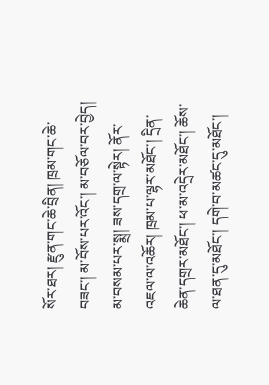སོར་ཐར། རྫུན་གང་ཆེ་བྲིན། ཁྲམ་གང་ཆེ་བཟང་། མ་བོས་པར་འོང་། མ་བཅོལ་བར་བྱེད། མ་བསམ་པར་སྨྲ། ཟས་དགྲ་ལ་སྟེར། ནོར་འཇལ་ལ་འཆོར། ཁྲམ་པ་ལྷར་མཐོང་། དྲིན་ཆེན་དགྲར་མཐོང་། ཕ་མ་འདྲེར་མཐོང་། ཆོས་ལ་ཐན་དུ་མཐོང་། དགེ་བ་མཚང་དུ་མཐོང་།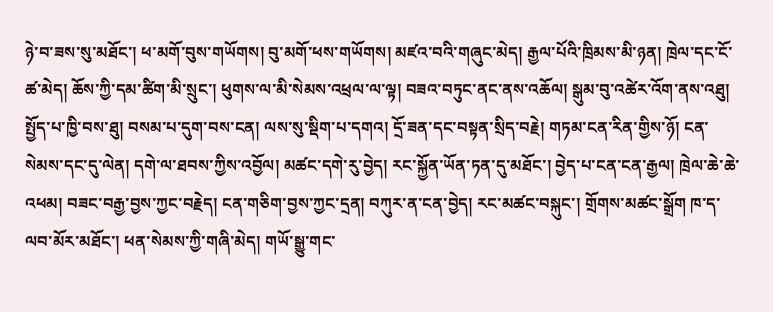ཉེ་བ་ཟས་སུ་མཐོང་། ཕ་མགོ་བུས་གཡོགས། བུ་མགོ་ཕས་གཡོགས། མཛའ་བའི་གཞུང་མེད། རྒྱལ་པོའི་ཁྲིམས་མི་ཉན། ཁྲེལ་དང་ངོ་ཚ་མེད། ཆོས་ཀྱི་དམ་ཚིག་མི་སྲུང་། ཕུགས་ལ་མི་སེམས་འཕྲལ་ལ་ལྟ། བཟའ་བཏུང་ནང་ནས་འཆོལ། སྒུམ་བུ་འཚེར་འོག་ནས་འཐུ། སྤྱོད་པ་ཁྱི་བས་ཐུ། བསམ་པ་དུག་བས་ངན། ལས་སུ་སྡིག་པ་དགའ། དྲོ་ཟན་དང་བསྟན་སྲིད་བརྗེ། གཏམ་ངན་རིན་གྱིས་ཉོ། ངན་སེམས་དང་དུ་ལེན། དགེ་ལ་ཐབས་ཀྱིས་འབྱོལ། མཚང་དགེ་རུ་བྱེད། རང་སྐྱོན་ཡོན་ཏན་དུ་མཐོང་། བྱེད་པ་ངན་ངན་རྒྱལ། ཁྲེལ་ཆེ་ཆེ་འཕམ། བཟང་བརྒྱ་བྱས་ཀྱང་བརྗེད། ངན་གཅིག་བྱས་ཀྱང་དྲན། བཀུར་ན་ངན་བྱེད། རང་མཚང་བསྐུང་། གྲོགས་མཚང་སྒྲོག ཁ་ད་ལབ་མོར་མཐོང་། ཕན་སེམས་ཀྱི་གཞི་མེད། གཡོ་སྒྱུ་གང་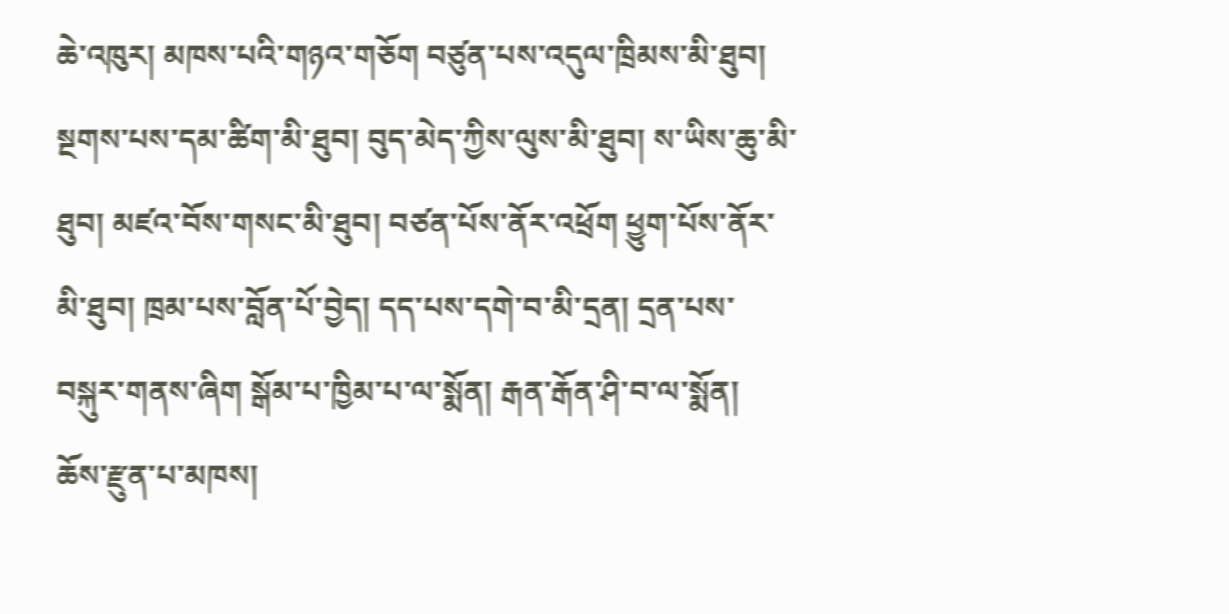ཆེ་འཁུར། མཁས་པའི་གཉའ་གཅོག བཙུན་པས་འདུལ་ཁྲིམས་མི་ཐུབ། སྔགས་པས་དམ་ཚིག་མི་ཐུབ། བུད་མེད་ཀྱིས་ལུས་མི་ཐུབ། ས་ཡིས་ཆུ་མི་ཐུབ། མཛའ་བོས་གསང་མི་ཐུབ། བཙན་པོས་ནོར་འཕྲོག ཕྱུག་པོས་ནོར་མི་ཐུབ། ཁྲམ་པས་བློན་པོ་བྱེད། དད་པས་དགེ་བ་མི་དྲན། དྲན་པས་བསྐུར་གནས་ཞིག སྒོམ་པ་ཁྱིམ་པ་ལ་སྨོན། རྒན་རྒོན་ཤི་བ་ལ་སྨོན། ཆོས་རྫུན་པ་མཁས།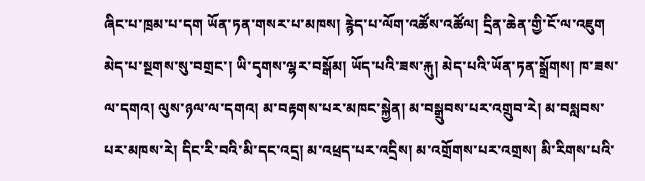ཞིང་པ་ཁྲམ་པ་དག ཡོན་ཏན་གསར་པ་མཁས། རྙེད་པ་ལོག་འཚོས་འཚོལ། དྲིན་ཆེན་གྱི་ངོ་ལ་འཇུག མེད་པ་སྔགས་སུ་བགྲང་། ཡི་དྭགས་ལྷར་བསྒོམ། ཡོད་པའི་ཟས་རྐུ། མེད་པའི་ཡོན་ཏན་སྒྲོགས། ཁ་ཟས་ལ་དགའ། ལུས་ཉལ་ལ་དགའ། མ་བརྟགས་པར་མཁང་སྐྱེན། མ་བསྒྲུབས་པར་འགྲུབ་རེ། མ་བསླབས་པར་མཁས་རེ། དིང་རི་བའི་མི་དང་འདྲ། མ་འཕྲད་པར་འདྲིས། མ་འགྲོགས་པར་འགྲས། མི་རིགས་པའི་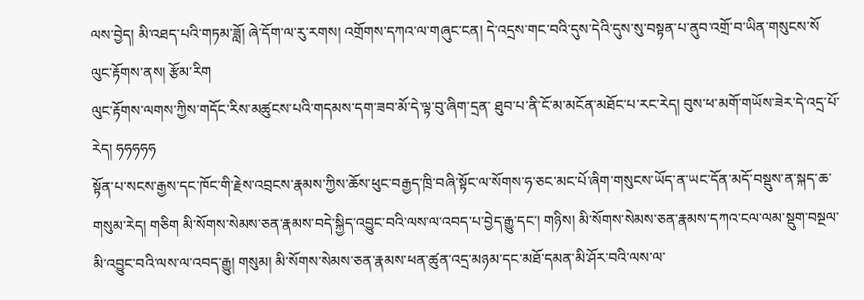ལས་བྱེད། མི་འཐད་པའི་གཏམ་ཟློ། ཞེ་དོག་ལ་རུ་རགས། འགྲོགས་དཀའ་ལ་གཞུང་ངན། དེ་འདྲས་གང་བའི་དུས་དེའི་དུས་སུ་བསྟན་པ་ནུབ་འགྲོ་བ་ཡིན་གསུངས་སོ ལུང་རྟོགས་ནས། རྩོམ་རིག
ལུང་རྟོགས་ལགས་ཀྱིས་གདོང་རིས་མཚུངས་པའི་གདམས་དག་ཟབ་མོ་དེ་ལྟ་བུ་ཞིག་དྲན་ ཐུབ་པ་ནི་ངོ་མ་མངོན་མཐོང་པ་རང་རེད། བུས་ཕ་མགོ་གཡོས་ཟེར་དེ་འདྲ་པོ་རེད། ཧཧཧཧཧ
སྟོན་པ་སངས་རྒྱས་དང་ཁོང་གི་རྗེས་འབྲངས་རྣམས་ཀྱིས་ཆོས་ཕུང་བརྒྱད་ཁྲི་བཞི་སྟོང་ལ་སོགས་ཧ་ཅང་མང་པོ་ཞིག་གསུངས་ཡོད་ན་ཡང་དོན་མདོ་བསྡུས་ན་སྐད་ཆ་གསུམ་རེད། གཅིག མི་སོགས་སེམས་ཅན་རྣམས་བདེ་སྐྱིད་འབྱུང་བའི་ལས་ལ་འབད་པ་བྱེད་རྒྱུ་དང་། གཉིས། མི་སོགས་སེམས་ཅན་རྣམས་དཀའ་ངལ་ལམ་སྡུག་བསྔལ་མི་འབྱུང་བའི་ལས་ལ་འབད་རྒྱུ། གསུམ། མི་སོགས་སེམས་ཅན་རྣམས་ཕན་ཚུན་འདྲ་མཉམ་དང་མཐོ་དམན་མི་ཤོར་བའི་ལས་ལ་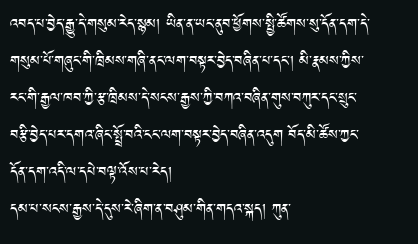འབད་པ་བྱེད་རྒྱུ་དེ་གསུམ་རེད་སྙམ། ཡིན་ན་ཡང་ནུབ་ཕྱོགས་སྤྱི་ཚོགས་སུ་དོན་དག་དེ་གསུམ་པོ་གཞུང་གི་ཁྲིམས་གཞི་ནང་ལག་བསྟར་བྱེད་བཞིན་པ་དང་། མི་རྣམས་ཀྱིས་རང་གི་རྒྱལ་ཁབ་ཀྱི་རྩ་ཁྲིམས་དེ་སངས་རྒྱས་ཀྱི་བཀའ་བཞིན་གུས་བཀུར་དང་སྲུང་བརྩི་བྱེད་པར་དགའ་ཞིང་སྤྲོ་བའི་ངང་ལག་བསྟར་བྱེད་བཞིན་འདུག བོད་མི་ཚོས་ཀྱང་དོན་དག་འདི་ལ་དཔེ་བལྟ་འོས་པ་རེད།
དམ་པ་སངས་རྒྱས་དེ་དུས་རེ་ཞིག་ན་བཤུམ་གིན་གདའ་སྐད། ཀུན་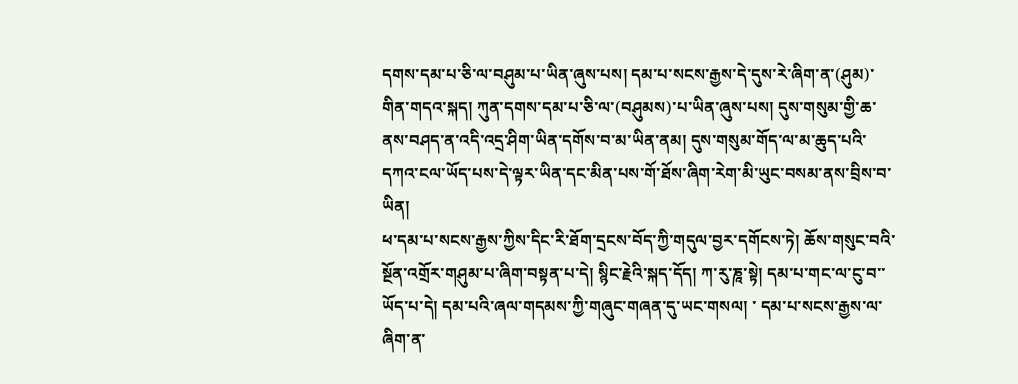དགས་དམ་པ་ཅི་ལ་བཤུམ་པ་ཡིན་ཞུས་པས། དམ་པ་སངས་རྒྱས་དེ་དུས་རེ་ཞིག་ན་(ཤུམ)་གིན་གདའ་སྐད། ཀུན་དགས་དམ་པ་ཅི་ལ་(བཤུམས)་པ་ཡིན་ཞུས་པས། དུས་གསུམ་གྱི་ཆ་ནས་བཤད་ན་འདི་འདྲ་ཤིག་ཡིན་དགོས་བ་མ་ཡིན་ནམ། དུས་གསུམ་གོད་ལ་མ་ཆུད་པའི་དཀའ་ངལ་ཡོད་པས་དེ་ལྟར་ཡིན་དང་མིན་པས་གོ་ཐོས་ཞིག་རེག་མི་ཡུང་བསམ་ནས་བྲིས་བ་ཡིན།
ཕ་དམ་པ་སངས་རྒྱས་ཀྱིས་དིང་རི་ཐོག་དྲངས་བོད་ཀྱི་གདུལ་བྱར་དགོངས་ཏེ། ཆོས་གསུང་བའི་སྔོན་འགྲོར་གཤུམ་པ་ཞིག་བསྟན་པ་དེ། སྙིང་རྗེའི་སྐད་དོད། ཀ་རུ་ཎཱ་སྟེ། དམ་པ་གང་ལ་ངུ་བ་་ཡོད་པ་དེ། དམ་པའི་ཞལ་གདམས་ཀྱི་གཞུང་གཞན་དུ་ཡང་གསལ། ་ དམ་པ་སངས་རྒྱས་ལ་ཞིག་ན་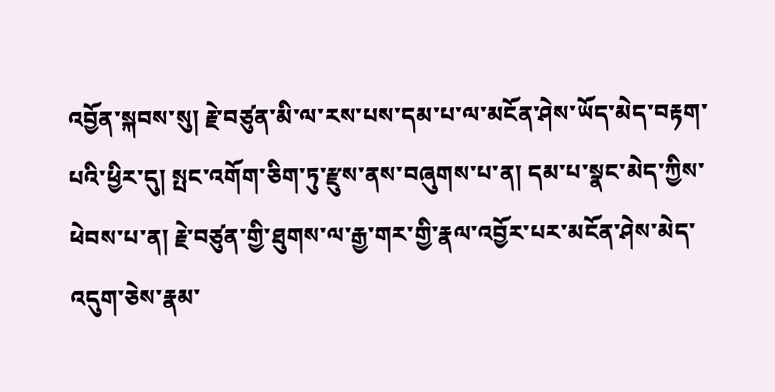འབྱོན་སྐབས་སུ། རྗེ་བཙུན་མི་ལ་རས་པས་དམ་པ་ལ་མངོན་ཤེས་ཡོད་མེད་བརྟག་པའི་ཕྱིར་དུ། སྤང་འགོག་ཅིག་ཏུ་རྫུས་ནས་བཞུགས་པ་ན། དམ་པ་སྣང་མེད་ཀྱིས་ཕེབས་པ་ན། རྗེ་བཙུན་གྱི་ཐུགས་ལ་རྒྱ་གར་གྱི་རྣལ་འབྱོར་པར་མངོན་ཤེས་མེད་འདུག་ཅེས་རྣམ་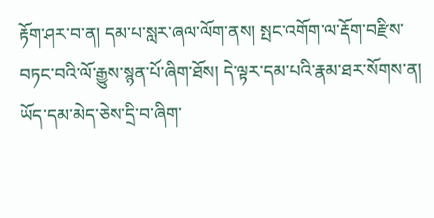རྟོག་ཤར་བ་ན། དམ་པ་སླར་ཞལ་ལོག་ནས། སྤང་འགོག་ལ་རྡོག་བརྫིས་བཏང་བའི་ལོ་རྒྱུས་སྙན་པོ་ཞིག་ཐོས། དེ་ལྟར་དམ་པའི་རྣམ་ཐར་སོགས་ན། ཡོད་དམ་མེད་ཅེས་དྲི་བ་ཞིག་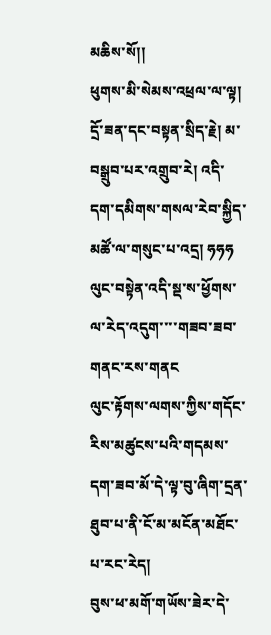མཆིས་སོ།།
ཕུགས་མི་སེམས་འཕྲལ་ལ་ལྟ། དྲོ་ཟན་དང་བསྟན་སྲིད་རྗེ། མ་བསྒྲུབ་པར་འགྲུབ་རེ། འདི་དག་དམིགས་གསལ་རེབ་སྐྱིད་མཚོ་ལ་གསུང་པ་འདྲ། ཧཧཧ
ལུང་བསྟེན་འདི་སྡ་ས་ཕྱོགས་ལ་རེད་འདུག་་་་གཟབ་ཟབ་གནང་རས་གནང
ལུང་རྟོགས་ལགས་ཀྱིས་གདོང་རིས་མཚུངས་པའི་གདམས་དག་ཟབ་མོ་དེ་ལྟ་བུ་ཞིག་དྲན་
ཐུབ་པ་ནི་ངོ་མ་མངོན་མཐོང་པ་རང་རེད།
བུས་ཕ་མགོ་གཡོས་ཟེར་དེ་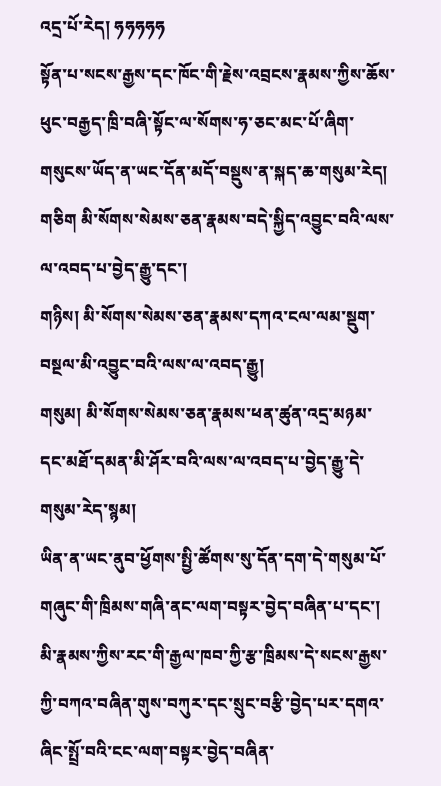འདྲ་པོ་རེད། ཧཧཧཧཧ
སྟོན་པ་སངས་རྒྱས་དང་ཁོང་གི་རྗེས་འབྲངས་རྣམས་ཀྱིས་ཆོས་ཕུང་བརྒྱད་ཁྲི་བཞི་སྟོང་ལ་སོགས་ཧ་ཅང་མང་པོ་ཞིག་གསུངས་ཡོད་ན་ཡང་དོན་མདོ་བསྡུས་ན་སྐད་ཆ་གསུམ་རེད།
གཅིག མི་སོགས་སེམས་ཅན་རྣམས་བདེ་སྐྱིད་འབྱུང་བའི་ལས་ལ་འབད་པ་བྱེད་རྒྱུ་དང་།
གཉིས། མི་སོགས་སེམས་ཅན་རྣམས་དཀའ་ངལ་ལམ་སྡུག་བསྔལ་མི་འབྱུང་བའི་ལས་ལ་འབད་རྒྱུ།
གསུམ། མི་སོགས་སེམས་ཅན་རྣམས་ཕན་ཚུན་འདྲ་མཉམ་དང་མཐོ་དམན་མི་ཤོར་བའི་ལས་ལ་འབད་པ་བྱེད་རྒྱུ་དེ་གསུམ་རེད་སྙམ།
ཡིན་ན་ཡང་ནུབ་ཕྱོགས་སྤྱི་ཚོགས་སུ་དོན་དག་དེ་གསུམ་པོ་གཞུང་གི་ཁྲིམས་གཞི་ནང་ལག་བསྟར་བྱེད་བཞིན་པ་དང་། མི་རྣམས་ཀྱིས་རང་གི་རྒྱལ་ཁབ་ཀྱི་རྩ་ཁྲིམས་དེ་སངས་རྒྱས་ཀྱི་བཀའ་བཞིན་གུས་བཀུར་དང་སྲུང་བརྩི་བྱེད་པར་དགའ་ཞིང་སྤྲོ་བའི་ངང་ལག་བསྟར་བྱེད་བཞིན་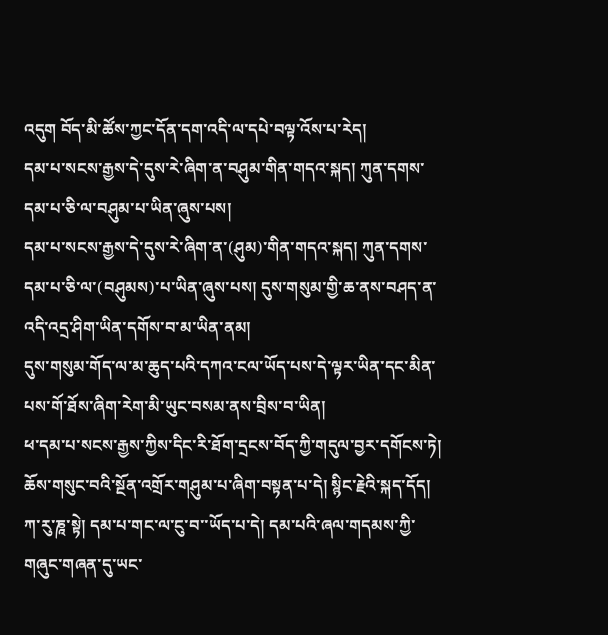འདུག བོད་མི་ཚོས་ཀྱང་དོན་དག་འདི་ལ་དཔེ་བལྟ་འོས་པ་རེད།
དམ་པ་སངས་རྒྱས་དེ་དུས་རེ་ཞིག་ན་བཤུམ་གིན་གདའ་སྐད། ཀུན་དགས་དམ་པ་ཅི་ལ་བཤུམ་པ་ཡིན་ཞུས་པས།
དམ་པ་སངས་རྒྱས་དེ་དུས་རེ་ཞིག་ན་(ཤུམ)་གིན་གདའ་སྐད། ཀུན་དགས་དམ་པ་ཅི་ལ་(བཤུམས)་པ་ཡིན་ཞུས་པས། དུས་གསུམ་གྱི་ཆ་ནས་བཤད་ན་འདི་འདྲ་ཤིག་ཡིན་དགོས་བ་མ་ཡིན་ནམ།
དུས་གསུམ་གོད་ལ་མ་ཆུད་པའི་དཀའ་ངལ་ཡོད་པས་དེ་ལྟར་ཡིན་དང་མིན་པས་གོ་ཐོས་ཞིག་རེག་མི་ཡུང་བསམ་ནས་བྲིས་བ་ཡིན།
ཕ་དམ་པ་སངས་རྒྱས་ཀྱིས་དིང་རི་ཐོག་དྲངས་བོད་ཀྱི་གདུལ་བྱར་དགོངས་ཏེ། ཆོས་གསུང་བའི་སྔོན་འགྲོར་གཤུམ་པ་ཞིག་བསྟན་པ་དེ། སྙིང་རྗེའི་སྐད་དོད། ཀ་རུ་ཎཱ་སྟེ། དམ་པ་གང་ལ་ངུ་བ་་ཡོད་པ་དེ། དམ་པའི་ཞལ་གདམས་ཀྱི་གཞུང་གཞན་དུ་ཡང་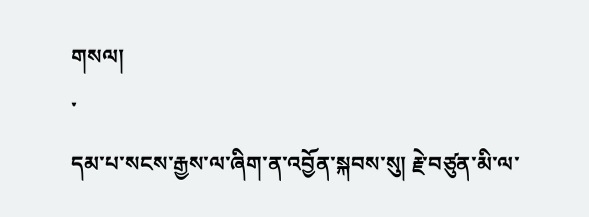གསལ།
་
དམ་པ་སངས་རྒྱས་ལ་ཞིག་ན་འབྱོན་སྐབས་སུ། རྗེ་བཙུན་མི་ལ་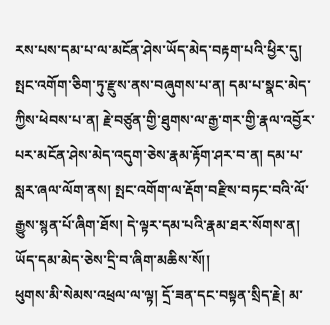རས་པས་དམ་པ་ལ་མངོན་ཤེས་ཡོད་མེད་བརྟག་པའི་ཕྱིར་དུ། སྤང་འགོག་ཅིག་ཏུ་རྫུས་ནས་བཞུགས་པ་ན། དམ་པ་སྣང་མེད་ཀྱིས་ཕེབས་པ་ན། རྗེ་བཙུན་གྱི་ཐུགས་ལ་རྒྱ་གར་གྱི་རྣལ་འབྱོར་པར་མངོན་ཤེས་མེད་འདུག་ཅེས་རྣམ་རྟོག་ཤར་བ་ན། དམ་པ་སླར་ཞལ་ལོག་ནས། སྤང་འགོག་ལ་རྡོག་བརྫིས་བཏང་བའི་ལོ་རྒྱུས་སྙན་པོ་ཞིག་ཐོས། དེ་ལྟར་དམ་པའི་རྣམ་ཐར་སོགས་ན། ཡོད་དམ་མེད་ཅེས་དྲི་བ་ཞིག་མཆིས་སོ།།
ཕུགས་མི་སེམས་འཕྲལ་ལ་ལྟ། དྲོ་ཟན་དང་བསྟན་སྲིད་རྗེ། མ་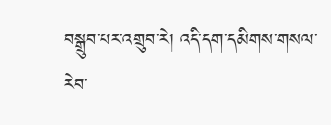བསྒྲུབ་པར་འགྲུབ་རེ། འདི་དག་དམིགས་གསལ་རེབ་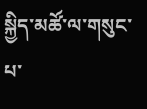སྐྱིད་མཚོ་ལ་གསུང་པ་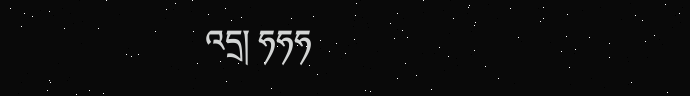འདྲ། ཧཧཧ